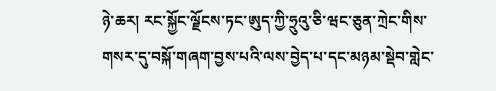ཉེ་ཆར། རང་སྐྱོང་ལྗོངས་ཏང་ཨུད་ཀྱི་ཧྲུའུ་ཅི་ཝང་ཅུན་ཀྲེང་གིས་གསར་དུ་བསྐོ་གཞག་བྱས་པའི་ལས་བྱེད་པ་དང་མཉམ་སྡེབ་གླེང་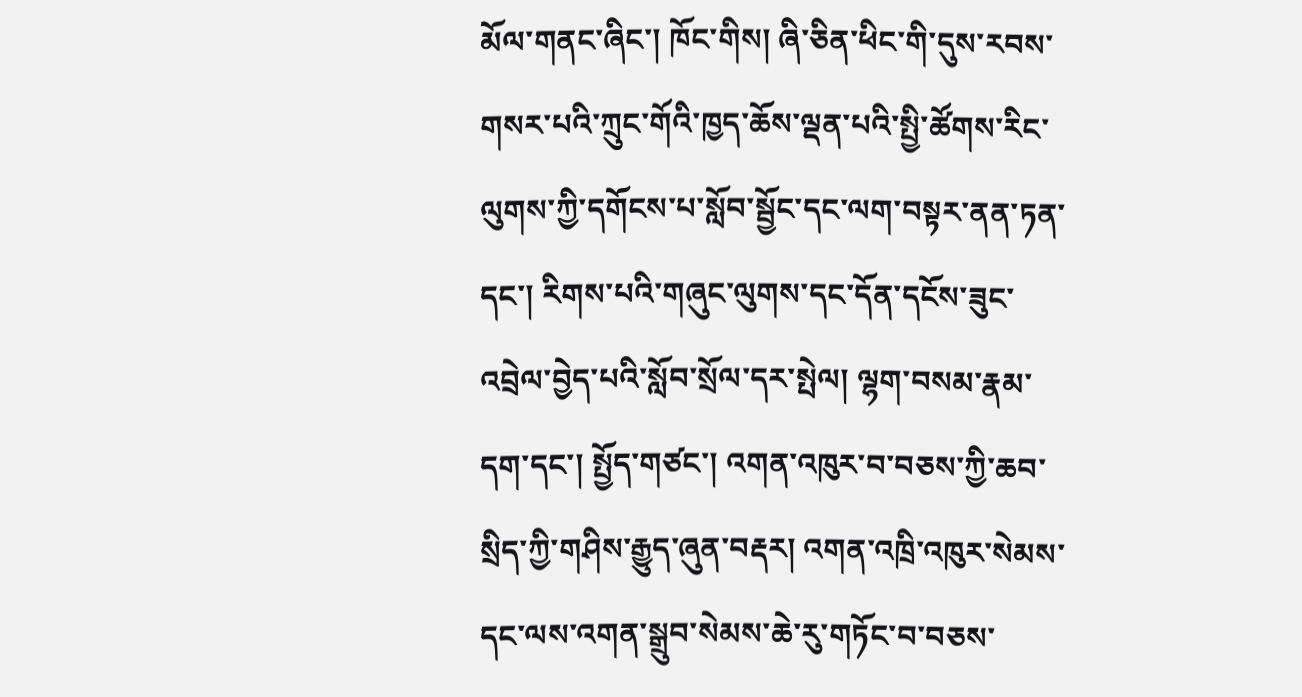མོལ་གནང་ཞིང་། ཁོང་གིས། ཞི་ཅིན་ཕིང་གི་དུས་རབས་གསར་པའི་ཀྲུང་གོའི་ཁྱད་ཆོས་ལྡན་པའི་སྤྱི་ཚོགས་རིང་ལུགས་ཀྱི་དགོངས་པ་སློབ་སྦྱོང་དང་ལག་བསྟར་ནན་ཏན་དང་། རིགས་པའི་གཞུང་ལུགས་དང་དོན་དངོས་ཟུང་འབྲེལ་བྱེད་པའི་སློབ་སྲོལ་དར་སྤེལ། ལྷག་བསམ་རྣམ་དག་དང་། སྤྱོད་གཙང་། འགན་འཁུར་བ་བཅས་ཀྱི་ཆབ་སྲིད་ཀྱི་གཤིས་རྒྱུད་ཞུན་བརྡར། འགན་འཁྲི་འཁུར་སེམས་དང་ལས་འགན་སྒྲུབ་སེམས་ཆེ་རུ་གཏོང་བ་བཅས་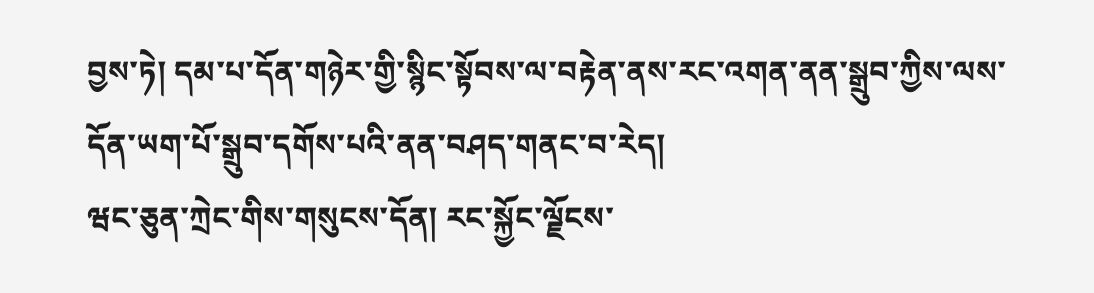བྱས་ཏེ། དམ་པ་དོན་གཉེར་གྱི་སྙིང་སྟོབས་ལ་བརྟེན་ནས་རང་འགན་ནན་སྒྲུབ་ཀྱིས་ལས་དོན་ཡག་པོ་སྒྲུབ་དགོས་པའི་ནན་བཤད་གནང་བ་རེད།
ཝང་ཅུན་ཀྲེང་གིས་གསུངས་དོན། རང་སྐྱོང་ལྗོངས་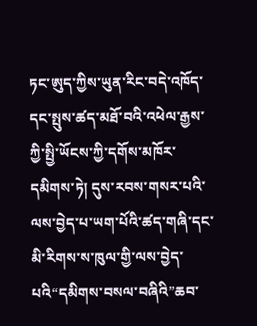ཏང་ཨུད་ཀྱིས་ཡུན་རིང་བདེ་འཁོད་དང་སྤུས་ཚད་མཐོ་བའི་འཕེལ་རྒྱས་ཀྱི་སྤྱི་ཡོངས་ཀྱི་དགོས་མཁོར་དམིགས་ཏེ། དུས་རབས་གསར་པའི་ལས་བྱེད་པ་ཡག་པོའི་ཚད་གཞི་དང་མི་རིགས་ས་ཁུལ་གྱི་ལས་བྱེད་པའི“དམིགས་བསལ་བཞིའི”ཆབ་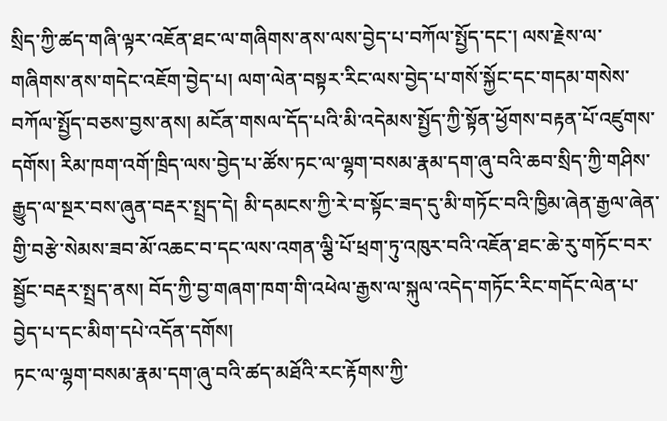སྲིད་ཀྱི་ཚད་གཞི་ལྟར་འཇོན་ཐང་ལ་གཞིགས་ནས་ལས་བྱེད་པ་བཀོལ་སྤྱོད་དང་། ལས་རྗེས་ལ་གཞིགས་ནས་གདེང་འཇོག་བྱེད་པ། ལག་ལེན་བསྟར་རིང་ལས་བྱེད་པ་གསོ་སྐྱོང་དང་གདམ་གསེས་བཀོལ་སྤྱོད་བཅས་བྱས་ནས། མངོན་གསལ་དོད་པའི་མི་འདེམས་སྤྱོད་ཀྱི་སྟོན་ཕྱོགས་བརྟན་པོ་འཛུགས་དགོས། རིམ་ཁག་འགོ་ཁྲིད་ལས་བྱེད་པ་ཚོས་ཏང་ལ་ལྷག་བསམ་རྣམ་དག་ཞུ་བའི་ཆབ་སྲིད་ཀྱི་གཤིས་རྒྱུད་ལ་སྔར་བས་ཞུན་བརྡར་སྤྲད་དེ། མི་དམངས་ཀྱི་རེ་བ་སྟོང་ཟད་དུ་མི་གཏོང་བའི་ཁྱིམ་ཞེན་རྒྱལ་ཞེན་གྱི་བརྩེ་སེམས་ཟབ་མོ་འཆང་བ་དང་ལས་འགན་ལྕི་པོ་ཕྲག་ཏུ་འཁུར་བའི་འཇོན་ཐང་ཆེ་རུ་གཏོང་བར་སྦྱོང་བརྡར་སྤྲད་ནས། བོད་ཀྱི་བྱ་གཞག་ཁག་གི་འཕེལ་རྒྱས་ལ་སྐུལ་འདེད་གཏོང་རིང་གདོང་ལེན་པ་བྱེད་པ་དང་མིག་དཔེ་འདོན་དགོས།
ཏང་ལ་ལྷག་བསམ་རྣམ་དག་ཞུ་བའི་ཚད་མཐོའི་རང་རྟོགས་ཀྱི་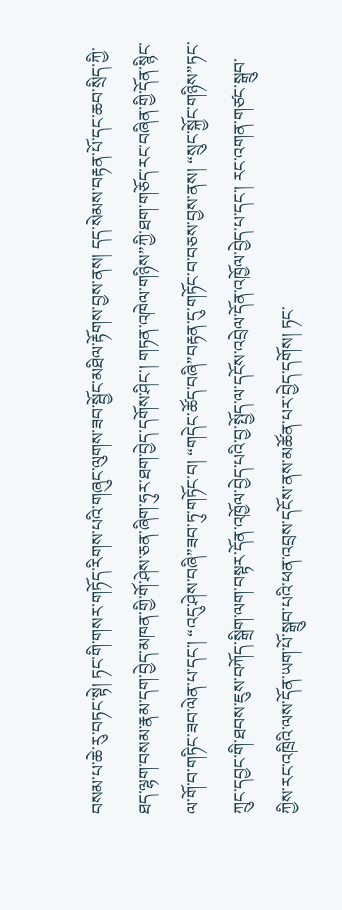བསམ་པ་ཆེ་རུ་བཏང་སྟེ། ཏང་གི་གསར་གཏོད་རིགས་པའི་གཞུང་ལུགས་ཟབ་སྦྱོང་མཐིལ་རྟོགས་བྱས་ནས། དད་སེམས་བརྟན་པོ་དང་ཆབ་སྲིད་ཀྱི་ཐད་ལྷག་བསམ་རྣམ་དག་བྱེད་མཁན་གྱི་གོ་ཤེས་ཅན་ཞིག་ཧུར་ཐག་བྱེད་དགོས་ཤིང་། གཏན་འཁེལ་གཉིས”ཀྱི་ཐག་གཅོད་རང་བཞིན་གྱི་དོན་སྙིང་ལ་གོ་བ་གཏིང་ཟབ་ལེན་པ་དང་། “འདུ་ཤེས་བཞི”ཟབ་ཏུ་གཏོང་བ། “གདེང་ཚོད་བཞི”བརྟན་དུ་གཏོང་བ་བཅས་བྱས་ནས། “སྲུང་སྐྱོང་གཉིས”ཏང་ཀྲུང་དབྱང་གི་ཐབས་ཇུས་བཀོད་སྒྲིག་ལག་བསྟར་དོན་འཁྱོལ་བྱེད་པའི་བྱ་སྤྱོད་ལ་དངོས་འབྲེལ་དོན་འཁྱོལ་བྱེད་པ་དང་། རང་འགན་གཙང་སྒྲུབ་ཀྱིས་རང་འཁྲིའི་ལས་དོན་ཡག་པོ་སྒྲུབ་པའི་ཕན་འབྲས་དངོས་ནས་མཚོན་པར་བྱེད་དགོས། ཏང་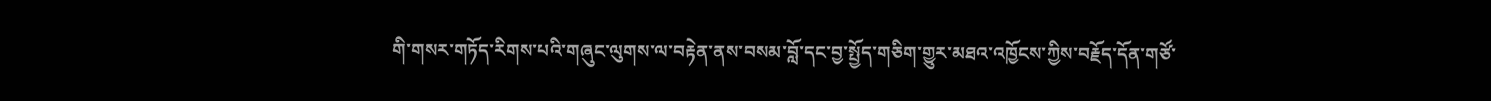གི་གསར་གཏོད་རིགས་པའི་གཞུང་ལུགས་ལ་བརྟེན་ནས་བསམ་བློ་དང་བྱ་སྤྱོད་གཅིག་གྱུར་མཐའ་འཁྱོངས་ཀྱིས་བརྗོད་དོན་གཙོ་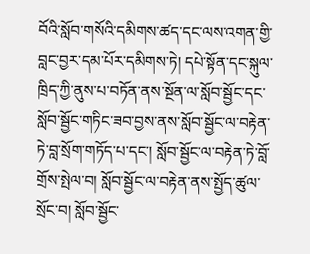བོའི་སློབ་གསོའི་དམིགས་ཚད་དང་ལས་འགན་གྱི་བླང་བྱར་དམ་པོར་དམིགས་ཏེ། དཔེ་སྟོན་དང་སྐུལ་ཁྲིད་ཀྱི་ནུས་པ་བཏོན་ནས་སྔོན་ལ་སློབ་སྦྱོང་དང་སློབ་སྦྱོང་གཏིང་ཟབ་བྱས་ནས་སློབ་སྦྱོང་ལ་བརྟེན་ཏེ་བླ་སྲོག་གཏོད་པ་དང་། སློབ་སྦྱོང་ལ་བརྟེན་ཏེ་བློ་གྲོས་སྤེལ་བ། སློབ་སྦྱོང་ལ་བརྟེན་ནས་སྤྱོད་ཚུལ་སྲོང་བ། སློབ་སྦྱོང་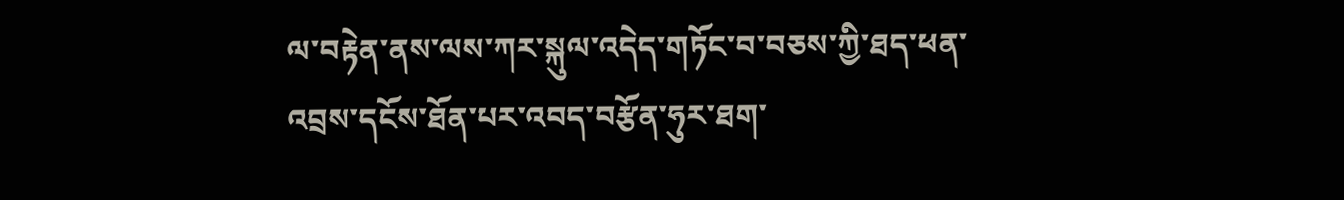ལ་བརྟེན་ནས་ལས་ཀར་སྐུལ་འདེད་གཏོང་བ་བཅས་ཀྱི་ཐད་ཕན་འབྲས་དངོས་ཐོན་པར་འབད་བརྩོན་ཧུར་ཐག་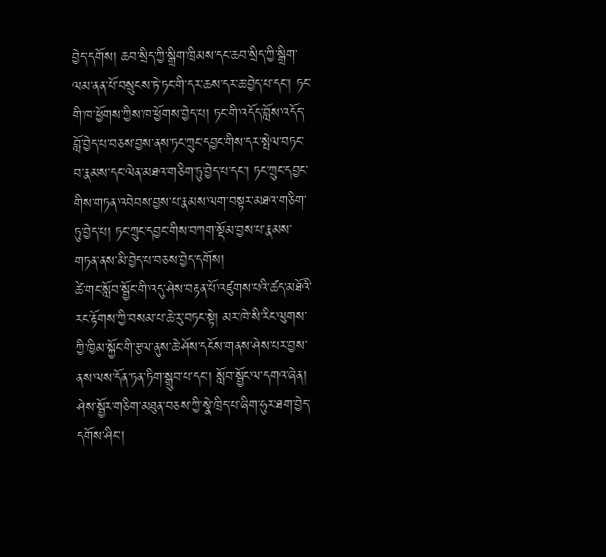བྱེད་དགོས། ཆབ་སྲིད་ཀྱི་སྒྲིག་ཁྲིམས་དང་ཆབ་སྲིད་ཀྱི་སྒྲིག་ལམ་ནན་པོ་བསྲུངས་ཏེ་ཏང་གི་དར་ཆས་དར་ཆ་བྱེད་པ་དང་། ཏང་གི་ཁ་ཕྱོགས་ཀྱིས་ཁ་ཕྱོགས་བྱེད་པ། ཏང་གི་འདོད་བློས་འདོད་བློ་བྱེད་པ་བཅས་བྱས་ནས་ཏང་ཀྲུང་དབྱང་གིས་དར་སྤེལ་བཏང་བ་རྣམས་དང་ལེན་མཐའ་གཅིག་ཏུ་བྱེད་པ་དང་། ཏང་ཀྲུང་དབྱང་གིས་གཏན་འབེབས་བྱས་པ་རྣམས་ལག་བསྟར་མཐའ་གཅིག་ཏུ་བྱེད་པ། ཏང་ཀྲུང་དབྱང་གིས་བཀག་སྡོམ་བྱས་པ་རྣམས་གཏན་ནས་མི་བྱེད་པ་བཅས་བྱེད་དགོས།
ཚེ་གང་སློབ་སྦྱོང་གི་འདུ་ཤེས་བརྟན་པོ་འཛུགས་པའི་ཚད་མཐོའི་རང་རྟོགས་ཀྱི་བསམ་པ་ཆེ་རུ་བཏང་སྟེ། མར་ཁེ་སི་རིང་ལུགས་ཀྱི་ཁྱིམ་སྐྱོང་གི་རྩལ་ནུས་ཆེ་ཤོས་དངོས་གནས་ཤེས་པར་བྱས་ནས་ལས་དོན་ཏན་ཏིག་སྒྲུབ་པ་དང་། སློབ་སྦྱོང་ལ་དགའ་ཞེན། ཤེས་སྦྱོར་གཅིག་མཐུན་བཅས་ཀྱི་སྣེ་ཁྲིད་པ་ཞིག་ཧུར་ཐག་བྱེད་དགོས་ཤིང་།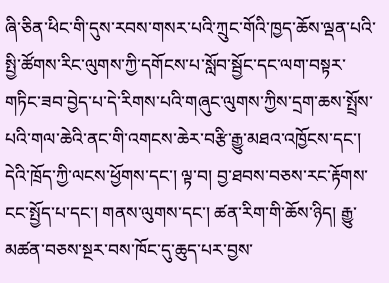ཞི་ཅིན་ཕིང་གི་དུས་རབས་གསར་པའི་ཀྲུང་གོའི་ཁྱད་ཆོས་ལྡན་པའི་སྤྱི་ཚོགས་རིང་ལུགས་ཀྱི་དགོངས་པ་སློབ་སྦྱོང་དང་ལག་བསྟར་གཏིང་ཟབ་བྱེད་པ་དེ་རིགས་པའི་གཞུང་ལུགས་ཀྱིས་དྲག་ཆས་སྤྲོས་པའི་གལ་ཆེའི་ནང་གི་འགངས་ཆེར་བརྩི་རྒྱུ་མཐའ་འཁྱོངས་དང་། དེའི་ཁྲོད་ཀྱི་ལངས་ཕྱོགས་དང་། ལྟ་བ། བྱ་ཐབས་བཅས་རང་རྟོགས་ངང་སྤྱོད་པ་དང་། གནས་ལུགས་དང་། ཚན་རིག་གི་ཆོས་ཉིད། རྒྱུ་མཚན་བཅས་སྔར་བས་ཁོང་དུ་ཆུད་པར་བྱས་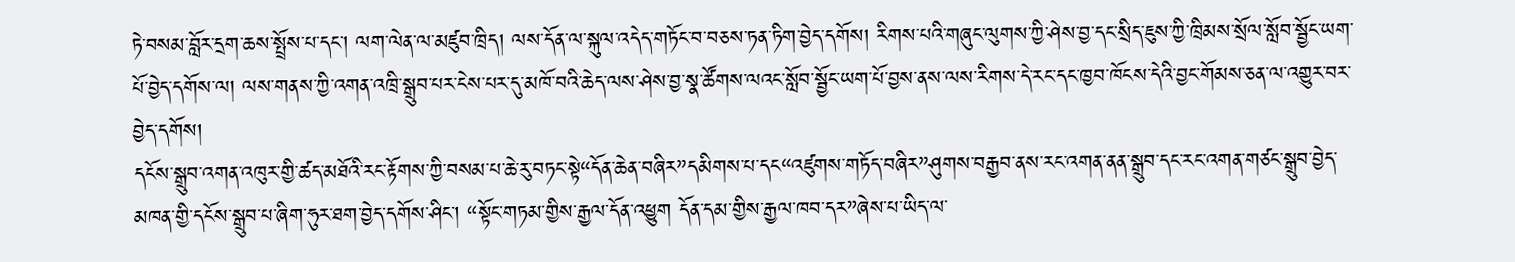ཏེ་བསམ་བློར་དྲག་ཆས་སྤྲོས་པ་དང་། ལག་ལེན་ལ་མཛུབ་ཁྲིད། ལས་དོན་ལ་སྐུལ་འདེད་གཏོང་བ་བཅས་ཏན་ཏིག་བྱེད་དགོས། རིགས་པའི་གཞུང་ལུགས་ཀྱི་ཤེས་བྱ་དང་སྲིད་ཇུས་ཀྱི་ཁྲིམས་སྲོལ་སློབ་སྦྱོང་ཡག་པོ་བྱེད་དགོས་ལ། ལས་གནས་ཀྱི་འགན་འཁྲི་སྒྲུབ་པར་ངེས་པར་དུ་མཁོ་བའི་ཆེད་ལས་ཤེས་བྱ་སྣ་ཚོགས་ལའང་སློབ་སྦྱོང་ཡག་པོ་བྱས་ནས་ལས་རིགས་དེ་རང་དང་ཁྱབ་ཁོངས་དེའི་བྱང་གོམས་ཅན་ལ་འགྱུར་བར་བྱེད་དགོས།
དངོས་སྒྲུབ་འགན་འཁུར་གྱི་ཚད་མཐོའི་རང་རྟོགས་ཀྱི་བསམ་པ་ཆེ་རུ་བཏང་སྟེ“དོན་ཆེན་བཞིར”དམིགས་པ་དང“འཛུགས་གཏོད་བཞིར”ཤུགས་བརྒྱབ་ནས་རང་འགན་ནན་སྒྲུབ་དང་རང་འགན་གཙང་སྒྲུབ་བྱེད་མཁན་གྱི་དངོས་སྒྲུབ་པ་ཞིག་ཧུར་ཐག་བྱེད་དགོས་ཤིང་། “སྟོང་གཏམ་གྱིས་རྒྱལ་དོན་འཕྱུག དོན་དམ་གྱིས་རྒྱལ་ཁབ་དར”ཞེས་པ་ཡིད་ལ་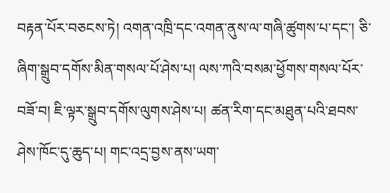བརྟན་པོར་བཅངས་ཏེ། འགན་འཁྲི་དང་འགན་ནུས་ལ་གཞི་ཚུགས་པ་དང་། ཅི་ཞིག་སྒྲུབ་དགོས་མིན་གསལ་པོ་ཤེས་པ། ལས་ཀའི་བསམ་ཕྱོགས་གསལ་པོར་བཟོ་བ། ཇི་ལྟར་སྒྲུབ་དགོས་ལུགས་ཤེས་པ། ཚན་རིག་དང་མཐུན་པའི་ཐབས་ཤེས་ཁོང་དུ་ཆུད་པ། གང་འདྲ་བྱས་ནས་ཡག་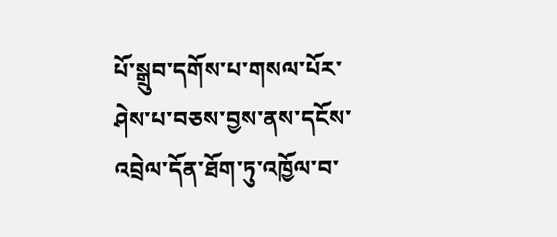པོ་སྒྲུབ་དགོས་པ་གསལ་པོར་ཤེས་པ་བཅས་བྱས་ནས་དངོས་འབྲེལ་དོན་ཐོག་ཏུ་འཁྱོལ་བ་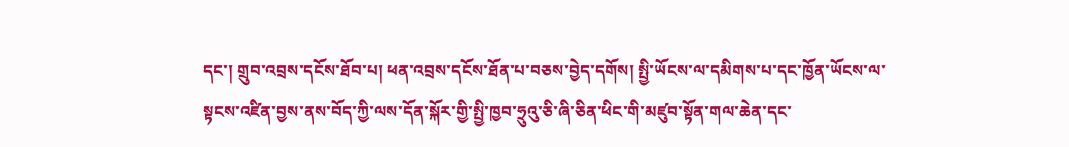དང་། གྲུབ་འབྲས་དངོས་ཐོབ་པ། ཕན་འབྲས་དངོས་ཐོན་པ་བཅས་བྱེད་དགོས། སྤྱི་ཡོངས་ལ་དམིགས་པ་དང་ཁྱོན་ཡོངས་ལ་སྟངས་འཛིན་བྱས་ནས་བོད་ཀྱི་ལས་དོན་སྐོར་གྱི་སྤྱི་ཁྱབ་ཧྲུའུ་ཅི་ཞི་ཅིན་ཕིང་གི་མཛུབ་སྟོན་གལ་ཆེན་དང་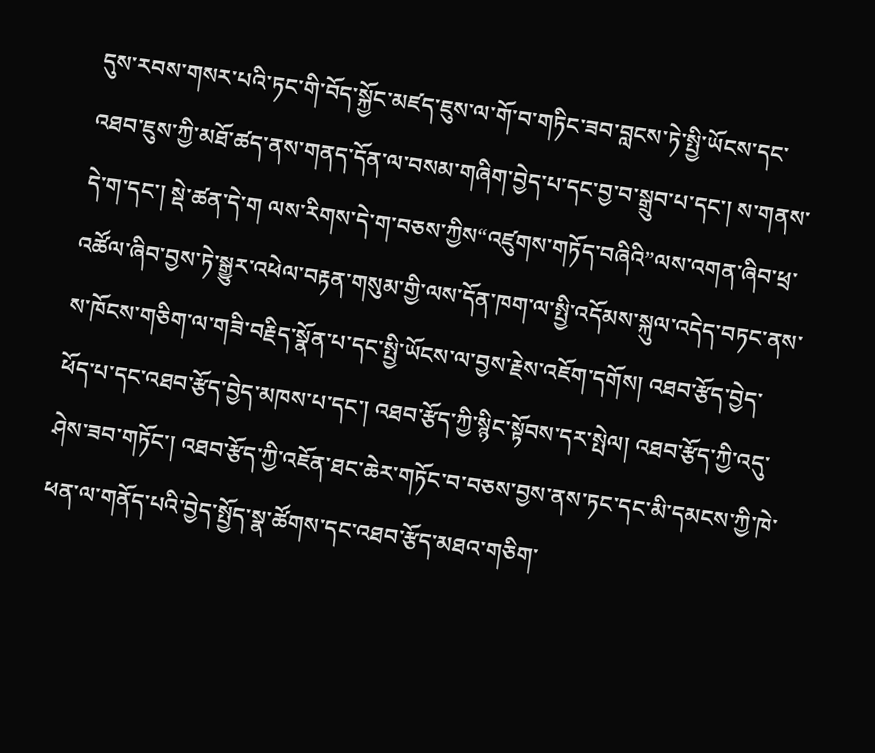དུས་རབས་གསར་པའི་ཏང་གི་བོད་སྐྱོང་མཛད་ཇུས་ལ་གོ་བ་གཏིང་ཟབ་བླངས་ཏེ་སྤྱི་ཡོངས་དང་འཐབ་ཇུས་ཀྱི་མཐོ་ཚད་ནས་གནད་དོན་ལ་བསམ་གཞིག་བྱེད་པ་དང་བྱ་བ་སྒྲུབ་པ་དང་། ས་གནས་དེ་ག་དང་། སྡེ་ཚན་དེ་ག ལས་རིགས་དེ་ག་བཅས་ཀྱིས“འཛུགས་གཏོད་བཞིའི”ལས་འགན་ཞིབ་ཕྲ་འཚོལ་ཞིབ་བྱས་ཏེ་སྒྱུར་འཕེལ་བརྟན་གསུམ་གྱི་ལས་དོན་ཁག་ལ་སྤྱི་འདོམས་སྐུལ་འདེད་བཏང་ནས་ས་ཁོངས་གཅིག་ལ་གཟི་བརྗིད་སྣོན་པ་དང་སྤྱི་ཡོངས་ལ་བྱས་རྗེས་འཇོག་དགོས། འཐབ་རྩོད་བྱེད་ཕོད་པ་དང་འཐབ་རྩོད་བྱེད་མཁས་པ་དང་། འཐབ་རྩོད་ཀྱི་སྙིང་སྟོབས་དར་སྤེལ། འཐབ་རྩོད་ཀྱི་འདུ་ཤེས་ཟབ་གཏོང་། འཐབ་རྩོད་ཀྱི་འཇོན་ཐང་ཆེར་གཏོང་བ་བཅས་བྱས་ནས་ཏང་དང་མི་དམངས་ཀྱི་ཁེ་ཕན་ལ་གནོད་པའི་བྱེད་སྤྱོད་སྣ་ཚོགས་དང་འཐབ་རྩོད་མཐའ་གཅིག་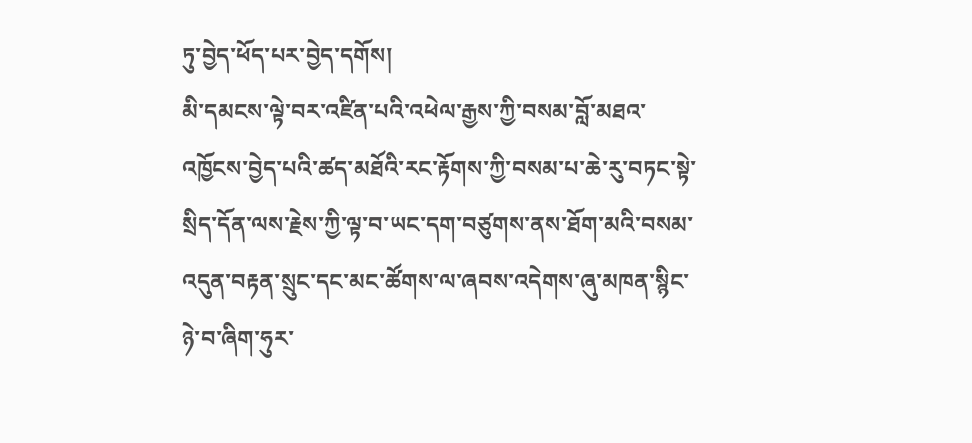ཏུ་བྱེད་ཕོད་པར་བྱེད་དགོས།
མི་དམངས་ལྟེ་བར་འཛིན་པའི་འཕེལ་རྒྱས་ཀྱི་བསམ་བློ་མཐའ་འཁྱོངས་བྱེད་པའི་ཚད་མཐོའི་རང་རྟོགས་ཀྱི་བསམ་པ་ཆེ་རུ་བཏང་སྟེ་སྲིད་དོན་ལས་རྗེས་ཀྱི་ལྟ་བ་ཡང་དག་བཙུགས་ནས་ཐོག་མའི་བསམ་འདུན་བརྟན་སྲུང་དང་མང་ཚོགས་ལ་ཞབས་འདེགས་ཞུ་མཁན་སྙིང་ཉེ་བ་ཞིག་ཧུར་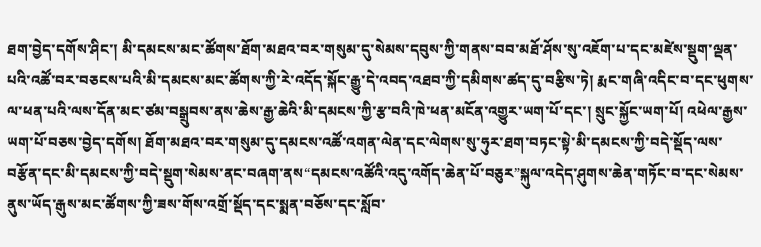ཐག་བྱེད་དགོས་ཤིང་། མི་དམངས་མང་ཚོགས་ཐོག་མཐའ་བར་གསུམ་དུ་སེམས་དབུས་ཀྱི་གནས་བབ་མཐོ་ཤོས་སུ་འཇོག་པ་དང་མཛེས་སྡུག་ལྡན་པའི་འཚོ་བར་བཅངས་པའི་མི་དམངས་མང་ཚོགས་ཀྱི་རེ་འདོད་སྐོང་རྒྱུ་དེ་འབད་འཐབ་ཀྱི་དམིགས་ཚད་དུ་བརྩིས་ཏེ། རྨང་གཞི་འདིང་བ་དང་ཕུགས་ལ་ཕན་པའི་ལས་དོན་མང་ཙམ་བསྒྲུབས་ནས་ཆེས་རྒྱ་ཆེའི་མི་དམངས་ཀྱི་རྩ་བའི་ཁེ་ཕན་མངོན་འགྱུར་ཡག་པོ་དང་། སྲུང་སྐྱོང་ཡག་པོ། འཕེལ་རྒྱས་ཡག་པོ་བཅས་བྱེད་དགོས། ཐོག་མཐའ་བར་གསུམ་དུ་དམངས་འཚོ་འགན་ལེན་དང་ལེགས་སུ་ཧུར་ཐག་བཏང་སྟེ་མི་དམངས་ཀྱི་བདེ་སྡོད་ལས་བརྩོན་དང་མི་དམངས་ཀྱི་བདེ་སྡུག་སེམས་ནང་བཞག་ནས“དམངས་འཚོའི་འདུ་འགོད་ཆེན་པོ་བཅུར”སྐུལ་འདེད་ཤུགས་ཆེན་གཏོང་བ་དང་སེམས་ནུས་ཡོད་རྒུས་མང་ཚོགས་ཀྱི་ཟས་གོས་འགྲོ་སྡོད་དང་སྨན་བཅོས་དང་སློབ་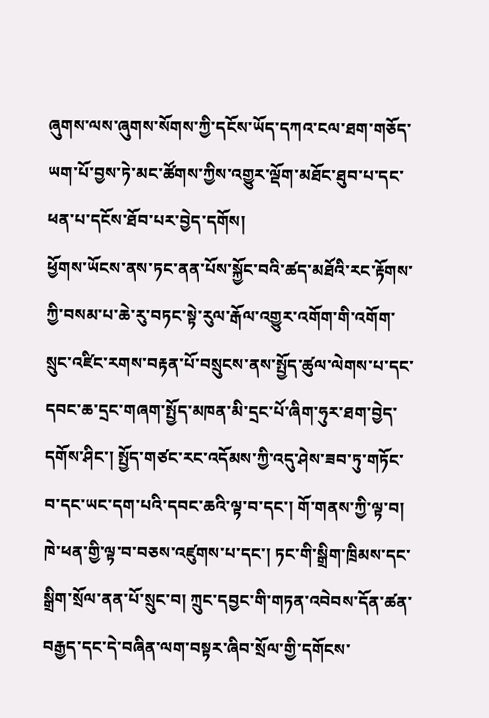ཞུགས་ལས་ཞུགས་སོགས་ཀྱི་དངོས་ཡོད་དཀའ་ངལ་ཐག་གཅོད་ཡག་པོ་བྱས་ཏེ་མང་ཚོགས་ཀྱིས་འགྱུར་ལྡོག་མཐོང་ཐུབ་པ་དང་ཕན་པ་དངོས་ཐོབ་པར་བྱེད་དགོས།
ཕྱོགས་ཡོངས་ནས་ཏང་ནན་པོས་སྐྱོང་བའི་ཚད་མཐོའི་རང་རྟོགས་ཀྱི་བསམ་པ་ཆེ་རུ་བཏང་སྟེ་རུལ་རྒོལ་འགྱུར་འགོག་གི་འགོག་སྲུང་འཛིང་རགས་བརྟན་པོ་བསྲུངས་ནས་སྤྱོད་ཚུལ་ལེགས་པ་དང་དབང་ཆ་དྲང་གཞག་སྤྱོད་མཁན་མི་དྲང་པོ་ཞིག་ཧུར་ཐག་བྱེད་དགོས་ཤིང་། སྤྱོད་གཙང་རང་འདོམས་ཀྱི་འདུ་ཤེས་ཟབ་ཏུ་གཏོང་བ་དང་ཡང་དག་པའི་དབང་ཆའི་ལྟ་བ་དང་། གོ་གནས་ཀྱི་ལྟ་བ། ཁེ་ཕན་གྱི་ལྟ་བ་བཅས་འཛུགས་པ་དང་། ཏང་གི་སྒྲིག་ཁྲིམས་དང་སྒྲིག་སྲོལ་ནན་པོ་སྲུང་བ། ཀྲུང་དབྱང་གི་གཏན་འབེབས་དོན་ཚན་བརྒྱད་དང་དེ་བཞིན་ལག་བསྟར་ཞིབ་སྲོལ་གྱི་དགོངས་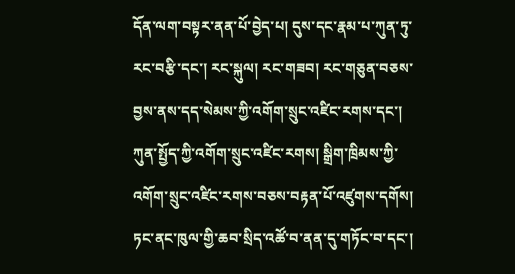དོན་ལག་བསྟར་ནན་པོ་བྱེད་པ། དུས་དང་རྣམ་པ་ཀུན་ཏུ་རང་བརྩི་དང་། རང་སྐུལ། རང་གཟབ། རང་གཅུན་བཅས་བྱས་ནས་དད་སེམས་ཀྱི་འགོག་སྲུང་འཛིང་རགས་དང་། ཀུན་སྤྱོད་ཀྱི་འགོག་སྲུང་འཛིང་རགས། སྒྲིག་ཁྲིམས་ཀྱི་འགོག་སྲུང་འཛིང་རགས་བཅས་བརྟན་པོ་འཛུགས་དགོས། ཏང་ནང་ཁུལ་གྱི་ཆབ་སྲིད་འཚོ་བ་ནན་དུ་གཏོང་བ་དང་།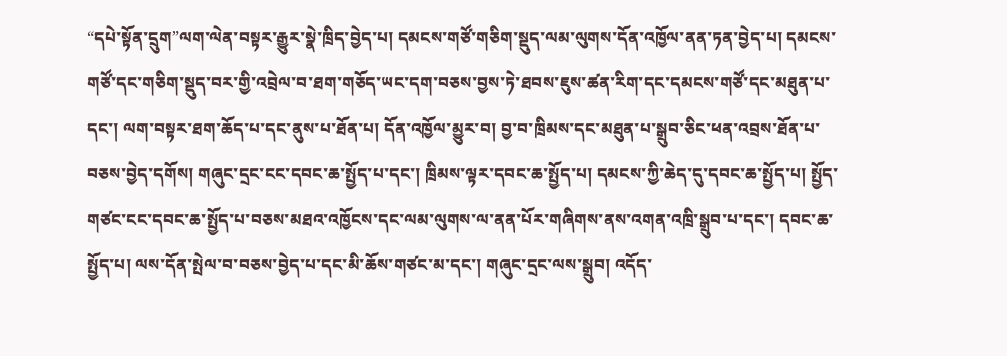“དཔེ་སྟོན་དྲུག”ལག་ལེན་བསྟར་རྒྱུར་སྣེ་ཁྲིད་བྱེད་པ། དམངས་གཙོ་གཅིག་སྡུད་ལམ་ལུགས་དོན་འཁྱོལ་ནན་ཏན་བྱེད་པ། དམངས་གཙོ་དང་གཅིག་སྡུད་བར་གྱི་འབྲེལ་བ་ཐག་གཅོད་ཡང་དག་བཅས་བྱས་ཏེ་ཐབས་ཇུས་ཚན་རིག་དང་དམངས་གཙོ་དང་མཐུན་པ་དང་། ལག་བསྟར་ཐག་ཆོད་པ་དང་ནུས་པ་ཐོན་པ། དོན་འཁྱོལ་མྱུར་བ། བྱ་བ་ཁྲིམས་དང་མཐུན་པ་སྒྲུབ་ཅིང་ཕན་འབྲས་ཐོན་པ་བཅས་བྱེད་དགོས། གཞུང་དྲང་ངང་དབང་ཆ་སྤྱོད་པ་དང་། ཁྲིམས་ལྟར་དབང་ཆ་སྤྱོད་པ། དམངས་ཀྱི་ཆེད་དུ་དབང་ཆ་སྤྱོད་པ། སྤྱོད་གཙང་ངང་དབང་ཆ་སྤྱོད་པ་བཅས་མཐའ་འཁྱོངས་དང་ལམ་ལུགས་ལ་ནན་པོར་གཞིགས་ནས་འགན་འཁྲི་སྒྲུབ་པ་དང་། དབང་ཆ་སྤྱོད་པ། ལས་དོན་སྤེལ་བ་བཅས་བྱེད་པ་དང་མི་ཆོས་གཙང་མ་དང་། གཞུང་དྲང་ལས་སྒྲུབ། འདོད་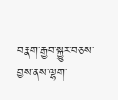བརྣག་རྒྱབ་སྐྱུར་བཅས་བྱས་ནས་ལྷག་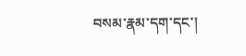བསམ་རྣམ་དག་དང་།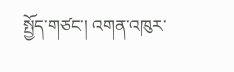སྤྱོད་གཙང་། འགན་འཁུར་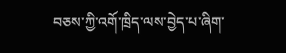བཅས་ཀྱི་འགོ་ཁྲིད་ལས་བྱེད་པ་ཞིག་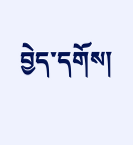བྱེད་དགོས།